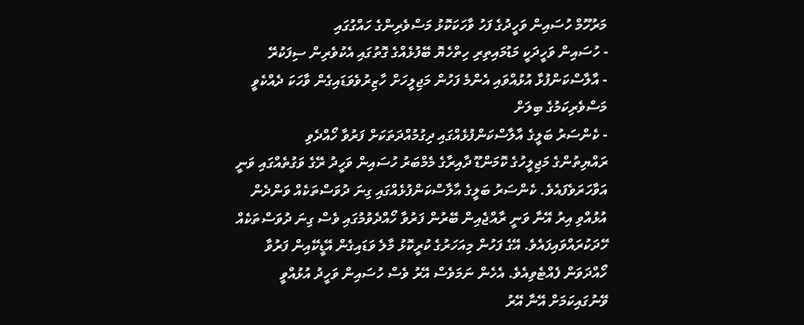މަރުހޫމް ހުސައިން ވަހީދުގެ ފަހު ވާހަކަކޮޅު މަސްވެރިންގެ ހައްގުގައި
- ހުސައިން ވަހީދަކީ މަޑުމައިތިރި ހިތްހެޔޮ ބޭފުޅެއްގެ ގޮތުގައި އެކުވެރިން ސިފަކުރޭ
- އާލާސްކަންފުޅާ އުޅުއްވައި އެންމެ ފަހުން މަޖިލީހަށް ހާޒިރުވެވަޑައިގެން ވާހަކަ ދެއްކެވީ މަސްވެރިކަމުގެ ބިލަށް
- ކެންސަރު ބަލީގެ އާލާސްކަންފުޅެއްގައި ދިގުމުއްދަތަކަށް ފަރުވާ ހޯއްދެވި
ރައްޔިތުންގެ މަޖިލީހުގެ ކޮމަންޑޫ ދާއިރާގެ މެމްބަރު ހުސައިން ވަހީދު ރޭގެ ވަގުތެއްގައި ވަނީ އަވާހަރަވެފައެވެ. ކެންސަރު ބަލީގެ އާލާސްކަންފުޅެއްގައި ގިނަ ދުވަސްތަކެއް ވަންދެން އުޅުއްވި އިރު އޭނާ ވަނީ ރާއްޖެއިން ބޭރުން ފަރުވާ ހޯއްދެވުމުގައި ވެސް ގިނަ ދުވަސްތަކެއް ހޭދަކުރައްވައިފައެވެ. އޭގެ ފަހުން މިއަހަރުގެ ކުރީކޮޅު މާލެ ވަޑައިގެން އޭޑީކޭއިން ފަރުވާ ހޯއްދަވަން ފެއްޓެވިއެވެ. އެހެން ނަމަވެސް އޭރު ވެސް ހުސައިން ވަހީދު އުޅުއްވީ ވޭނުގައިކަމަށް އޭނާ އޭރު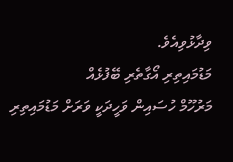ވިދާޅުވިއެވެ.
މަޑުމައިތިރި އޯގާތެރި ބޭފުޅެއް
މަރުހޫމް ހުސައިން ވަހީދަކީ ވަރަށް މަޑުމައިތިރި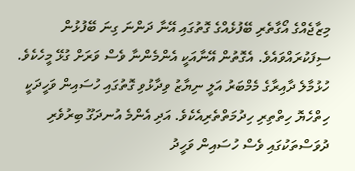މިޒާޖެއްގެ އޯގާތެރި ބޭފުޅެއްގެ ގޮތުގައި އޭނާ ދަންނަ ގިނަ ބޭފުޅުން ސިފަކުރައްވައެވެ. އެގޮތުން އޭނާއަކީ އެންމެންނާ ވެސް ވަރަށް ގުޅޭ މީހެކެވެ. ހުޅުމާލެ ދާއިރާގެ މެމްބަރު އަލީ ނިޔާޒު ވިދާޅުވި ގޮތުގައި ހުސައިން ވަހީދަކީ ހިތްހެޔޮ ހިތްތިރި ހިދުމަތްތެރިއެކެވެ. އަދި އެންމެ އުނދަގޫ ބިރުވެރި ދުވަސްތަކުގައި ވެސް ހުސައިން ވަހީދު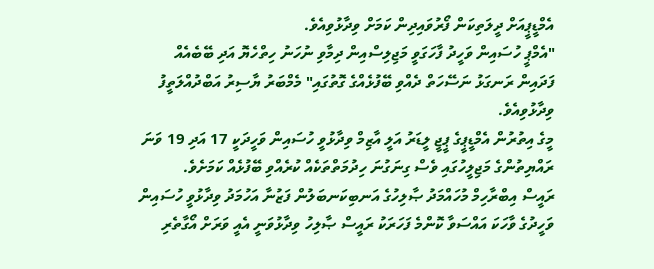އެމްޑީޕީއަށް ދީލަތިކަން ފޯރުވައިދިން ކަމަށް ވިދާޅުވިއެވެ.
"އެމްޕީ ހުސައިން ވަހީދު ފާހަގަވީ މަޖިލިސްއިން ދިމާވި ނުހަނު ހިތްހެޔޮ އަދި ބޭބެއެއް ފަދައިން ރަނގަޅު ނަސޭހަތް ދެއްވި ބޭފުޅެއްގެ ގޮތުގައި" މެމްބަރު ޔާސިރު އަބްދުއްލަތީފު ވިދާޅުވިއެވެ.
މީގެ އިތުރުން އެމްޑީޕީގެ ޕީޖީ ލީޑަރު އަލީ އާޒިމް ވިދާޅުވީ ހުސައިން ވަހީދަކީ 17 އަދި 19 ވަނަ ރައްޔިތުންގެ މަޖިލީހުގައި ވެސް ގިނަގުނަ ހިދުމަތްތަކެއް ކުރެއްވި ބޭފުޅެއް ކަމަށެވެ.
ރައީސް އިބްރާހިމް މުހައްމަދު ޞާލިހުގެ އަނބިކަނބަލުން ފަޒުނާ އަހުމަދު ވިދާޅުވީ ހުސައިން ވަހީދުގެ ވާހަކަ އައްސަވާ ކޮންމެ ފަހަރަކު ރައީސް ޞާލިހު ވިދާޅުވަނީ އެއީ ވަރަށް އޯގާތެރި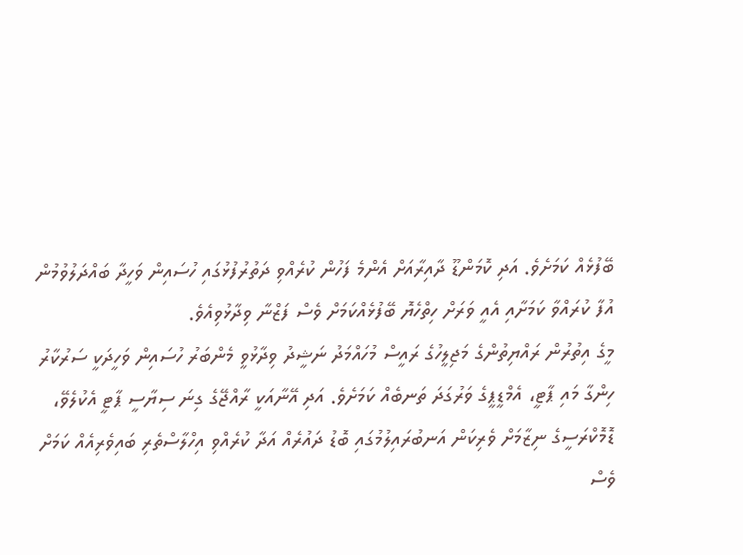ބޭފުޅެއް ކަމަށެވެ. އަދި ކޮމަންޑޫ ދާއިރާއަށް އެންމެ ފަހުން ކުރެއްވި ދަތުރުފުޅުގައި ހުސައިން ވަހީދާ ބައްދަލުވުމުން އުފާ ކުރައްވާ ކަމަށާއި އެއީ ވަރަށް ހިތްހެޔޮ ބޭފުޅެއްކަމަށް ވެސް ފަޒްނާ ވިދާޅުވިއެވެ.
މީގެ އިތުރުން ރައްޔިތުންގެ މަޖިލީހުގެ ރައީސް މުހައްމަދު ނަޝީދު ވިދާޅުވީ މެންބަރު ހުސައިން ވަހީދަކީ ސަރުކާރު ހިންގާ މައި ޕާޓީ، އެމްޑީޕީގެ ވަރުގަދަ ތަނބެއް ކަމަށެވެ. އަދި އޭނާއަކީ ރާއްޖޭގެ ގިނަ ސިޔާސީ ޕާޓީ އެކުލެވޭ، ޑޮމޮކްރަސީގެ ނިޒާމަށް ވެރިކަން އަނބުރައިލުމުގައި ބޮޑު ދައުރެއް އަދާ ކުރެއްވި އިހްލާސްތެރި ބައިވެރިއެއް ކަމަށް ވެސް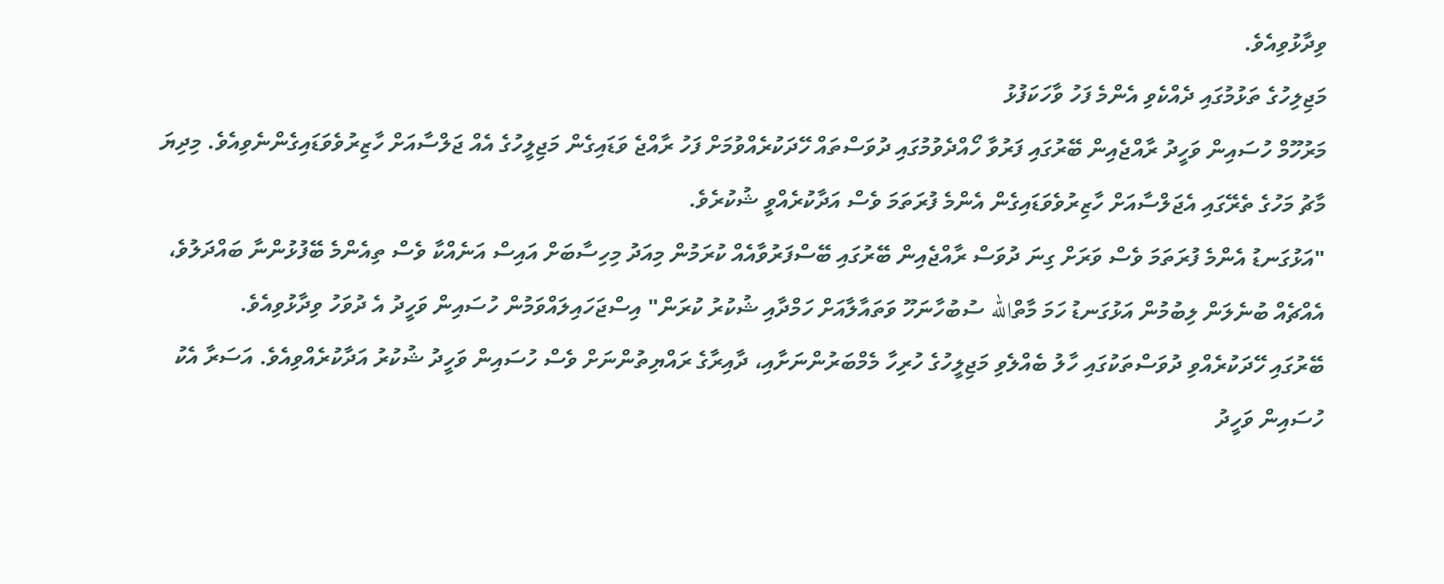ވިދާޅުވިއެވެ.
މަޖިލިހުގެ ތަޅުމުގައި ދެއްކެވި އެންމެ ފަހު ވާހަކަފުޅު
މަރުހޫމް ހުސައިން ވަހީދު ރާއްޖެއިން ބޭރުގައި ފަރުވާ ހޯއްދެވުމުގައި ދުވަސްތައް ހޭދަކުރެއްވުމަށް ފަހު ރާއްޖެ ވަޑައިގެން މަޖިލީހުގެ އެއް ޖަލްސާއަށް ހާޒިރުވެވަޑައިގެންނެވިއެވެ. މިދިޔަ މާޗު މަހުގެ ތެރޭގައި އެޖަލްސާއަށް ހާޒިރުވެވަޑައިގެން އެންމެ ފުރަތަމަ ވެސް އަދާކުރެއްވީ ޝުކުރެވެ.
"އަޅުގަނޑު އެންމެ ފުރަތަމަ ވެސް ވަރަށް ގިނަ ދުވަސް ރާއްޖެއިން ބޭރުގައި ބޭސްފަރުވާއެއް ކުރަމުން މިއަދު މިހިސާބަށް އައިސް އަނެއްކާ ވެސް ތިއެންމެ ބޭފުޅުންނާ ބައްދަލުވެ، އެއްޗެއް ބުނެލަން ލިބުމުން އަޅުގަނޑު ހަމަ މާތްالله ސުބުހާނަހޫ ވަތައާލާއަށް ހަމްދާއި ޝުކުރު ކުރަން" އިސްޖަހައިލައްވަމުން ހުސައިން ވަހީދު އެ ދުވަހު ވިދާޅުވިއެވެ.
ބޭރުގައި ހޭދަކުރެއްވި ދުވަސްތަކުގައި ހާލު ބެއްލެވި މަޖިލީހުގެ ހުރިހާ މެމްބަރުންނަށާއި، ދާއިރާގެ ރައްޔިތުންނަށް ވެސް ހުސައިން ވަހީދު ޝުކުރު އަދާކުރެއްވިއެވެ. އަސަރާ އެކު ހުސައިން ވަހީދު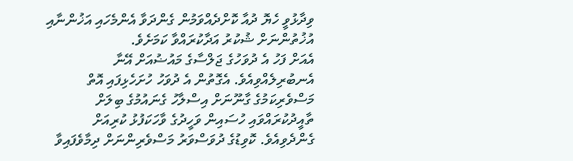ވިދާޅުވީ ހެޔޮ ދުއާ ކޮށްދެއްވަމުން ގެންދަވާ އެންމެހައި އަޚުންނާއި އުޚުތުންނަށް ޝުކުރު އަދާކުރައްވާ ކަމަށެވެ.
އެއަށް ފަހު އެ ދުވަހުގެ ޖަލްސާގެ މައުޟުއަށް އޭނާ އެނބުރިލެއްވިއެވެ. އެގޮތުން އެ ދުވަހު ހުށަހެޅިފައި އޮތް މަސްވެރިކަމުގެ ގާނޫނަށް އިސްލާހު ގެނައުމުގެ ބިލަށް ތާއީދުކުރައްވައި ހުސައިން ވަހީދުގެ ވާހަކަފުޅު ކުރިއަށް ގެންދެވިއެވެ. ކޮވިޑުގެ ދުވަސްވަރު މަސްވެރިންނަށް ދިމާވެފައިވާ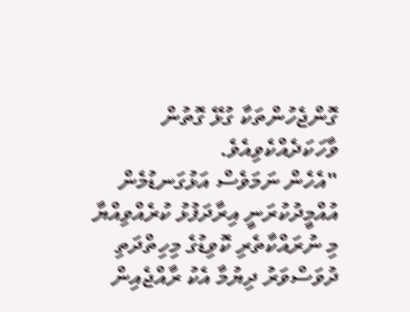ގޮންޖެހުންތަކާ ގުޅޭ ގޮތުން ވާހަކަދެއްކެވިއެވެ.
"އެހެން ނަމަވެސް އަޅުގަނޑުމެން އުއްމީދުކުރަނީ އިރާދަފުޅު ކުރެއްވިއްޔާ މި ނުރައްކާތެރި ކޮވިޑުގެ މިހިތްދަތި ދުވަސްވަރު ދިޔުމާ އެކު ރާއްޖެއިން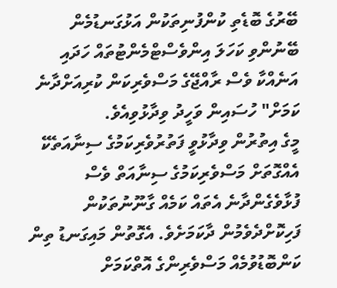ބޭރުގެ ބޮޑެތި ކުންފުނިތަކުން އަޅުގަނޑުމެން ބޭނުންވި ކަހަލަ އިންވެސްޓްމެންޓުތައް ހަދައި އަނެއްކާ ވެސް ރާއްޖޭގެ މަސްވެރިކަން ކުރިއަށްދާނެ ކަމަށް" ހުސައިން ވަހީދު ވިދާޅުވިއެވެ.
މީގެ އިތުރުން ވިދާޅުވީ ފަތުރުވެރިކަމުގެ ސިނާއަތެކޭ އެއްގޮތަށް މަސްވެރިކަމުގެ ސިނާއަތް ވެސް ފުޅާވެގެންދާނެ އެތައް ކަމެއް ގާނޫނުތަކުން ފަހިކޮށްދެވެމުން ދާކަމަށެވެ. އެގޮތުން މައިގަނޑު ތިން ކަންބޮޑުވުމެއް މަސްވެރިންގެ އޮތްކަމަށް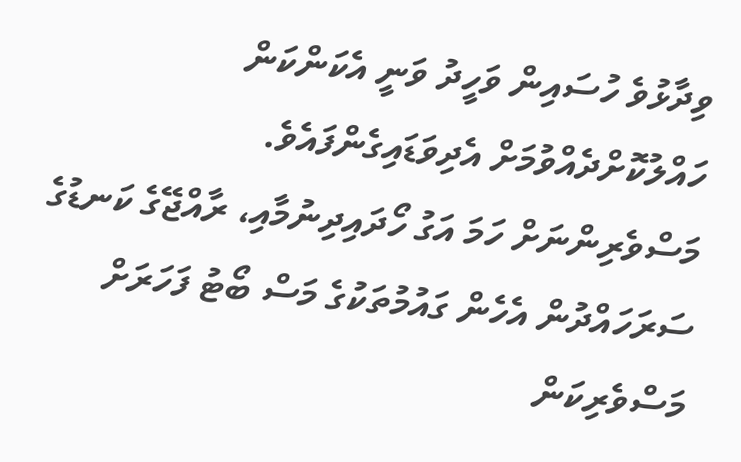ވިދާޅުވެ ހުސައިން ވަހީދު ވަނީ އެކަންކަން ހައްލުކޮށްދެއްވުމަށް އެދިވަޑައިގެންފައެވެ.
މަސްވެރިންނަށް ހަމަ އަގު ހޯދައިދިނުމާއި، ރާއްޖޭގެ ކަނޑުގެ ސަރަހައްދުން އެހެން ގައުމުތަކުގެ މަސް ބޯޓު ފަހަރަށް މަސްވެރިކަން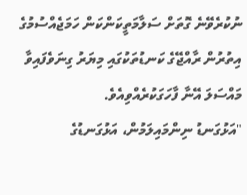ނުކުރެވޭނެ ގޮތަށް ސަލާމަތީކަންކަން ހަމަޖެއްސުމުގެ އިތުރުން ރާއްޖޭގެ ކަނޑުތަކުގައި މިޔަރު ގިނަވެފައިވާ މައްސަލަ އޭނާ ފާހަގަކުރެއްވިއެވެ.
"އަޅުގަނޑު ނިންމައިލަމުން، އަޅުގަނޑުގެ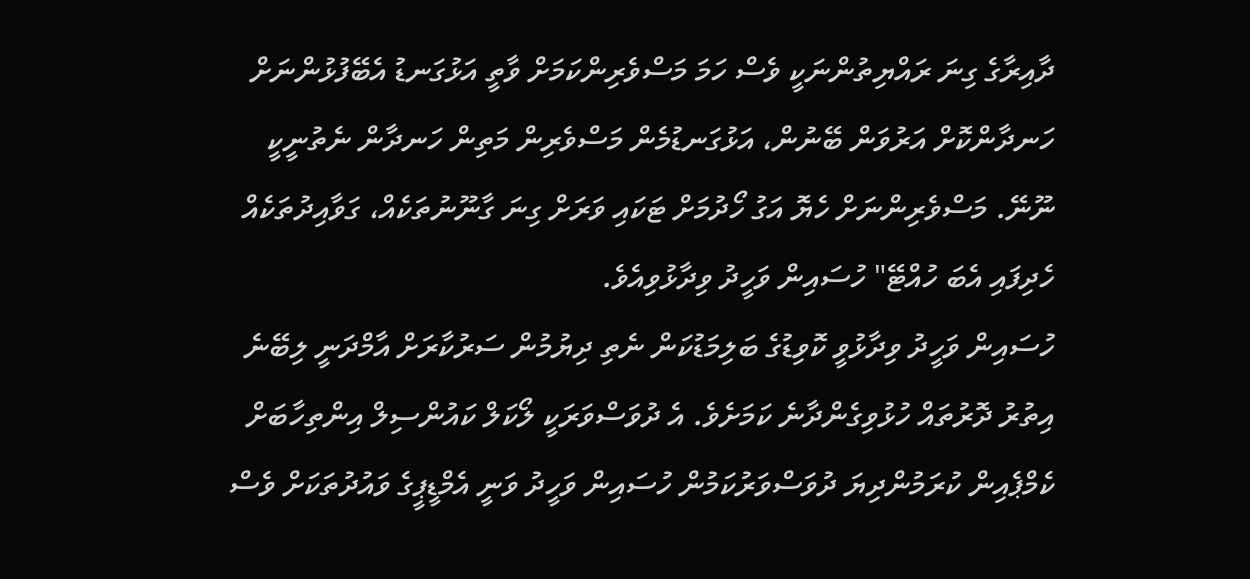ދާއިރާގެ ގިނަ ރައްޔިތުންނަކީ ވެސް ހަމަ މަސްވެރިންކަމަށް ވާތީ އަޅުގަނޑު އެބޭފުޅުންނަށް ހަނދާންކޮށް އަރުވަން ބޭނުން، އަޅުގަނޑުމެން މަސްވެރިން މަތިން ހަނދާން ނެތުނީކީ ނޫނޭ. މަސްވެރިންނަށް ހެޔޮ އަގު ހޯދުމަށް ޓަކައި ވަރަށް ގިނަ ގާނޫނުތަކެއް، ގަވާއިދުތަކެއް ހެދިފައި އެބަ ހުއްޓޭ" ހުސައިން ވަހީދު ވިދާޅުވިއެވެ.
ހުސައިން ވަހީދު ވިދާޅުވީ ކޮވިޑުގެ ބަލިމަޑުކަން ނެތި ދިޔުމުން ސަރުކާރަށް އާމްދަނީ ލިބޭނެ އިތުރު ދޮރުތައް ހުޅުވިގެންދާނެ ކަމަށެވެ. އެ ދުވަސްވަރަކީ ލޯކަލް ކައުންސިލް އިންތިހާބަށް ކެމްޕެއިން ކުރަމުންދިޔަ ދުވަސްވަރުކަމުން ހުސައިން ވަހީދު ވަނީ އެމްޑީޕީގެ ވައުދުތަކަށް ވެސް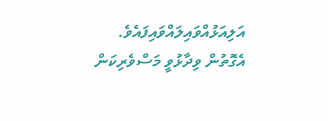އަލިއަޅުއްވައިލައްވައިފައެވެ. އެގޮތުން ވިދާޅުވީ މަސްވެރިކަން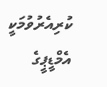ކުރިއެރުވުމަކީ އެމްޑީޕީގެ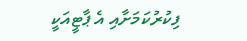ފިކުރުކަމަށާއި އެ ޕާޓީއަކީ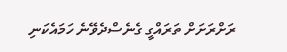ރަށްރަށަށް ތަރައްގީ ގެނެސްދެވޭނެ ހަމައެކަނި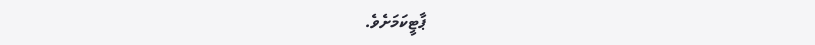ޕާޓީކަމަށެވެ.